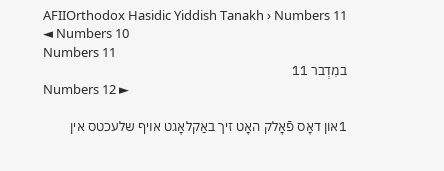AFIIOrthodox Hasidic Yiddish Tanakh › Numbers 11
◄ Numbers 10
Numbers 11
במִדְבר 11
Numbers 12 ►

1און דאָס פֿאָלק האָט זיך באַקלאָגט אױף שלעכטס אין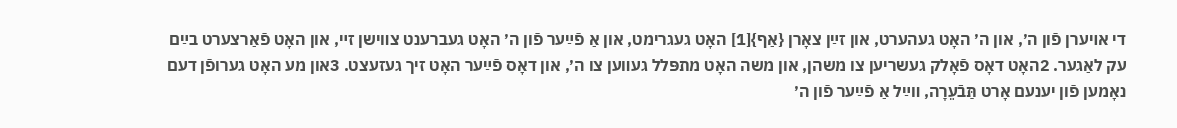די אױערן פֿון ה׳, און ה׳ האָט געהערט, און זײַן צאָרן {אַף}[1] האָט געגרימט, און אַ פֿײַער פֿון ה׳ האָט געברענט צװישן זײ, און האָט פֿאַרצערט בײַם עק לאַגער. 2האָט דאָס פֿאָלק געשריען צו משהן, און משה האָט מתפּלל געװען צו ה׳, און דאָס פֿײַער האָט זיך געזעצט. 3און מע האָט גערופֿן דעם נאָמען פֿון יענעם אָרט תַּבֿעֵרָה, װײַל אַ פֿײַער פֿון ה׳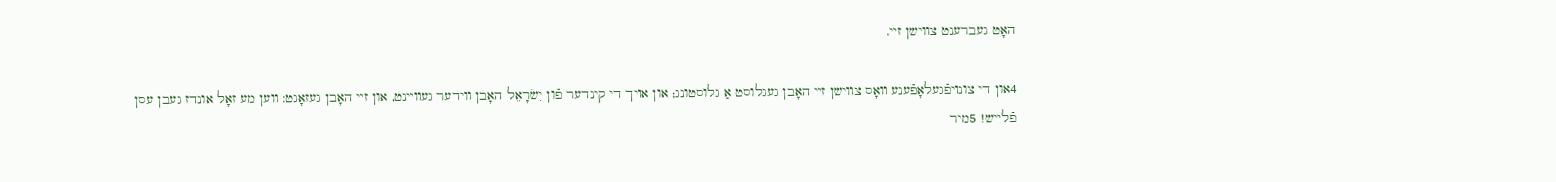האָט געברענט צװישן זײ.

4און די צונױפֿגעלאָפֿענע װאָס צװישן זײ האָבן געגלוסט אַ גלוסטונג; און אױך די קינדער פֿון יִשׂרָאֵל האָבן װידער געװײנט, און זײ האָבן געזאָגט: װען מע זאָל אונדז געבן עסן פֿלײש! 5מיר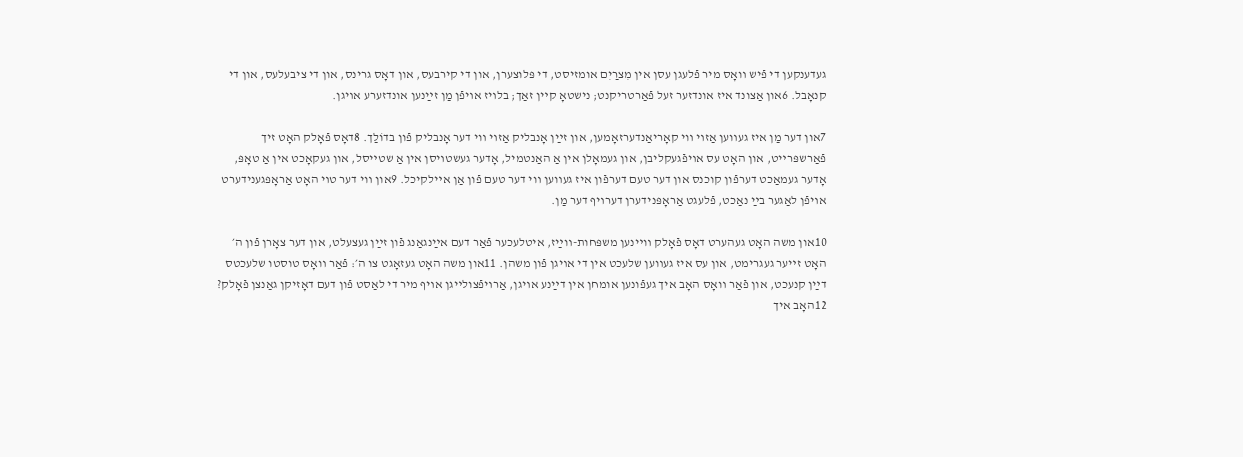געדענקען די פֿיש װאָס מיר פֿלעגן עסן אין מִצרַיִם אומזיסט, די פּלוצערן, און די קירבעס, און דאָס גרינס, און די ציבעלעס, און די קנאָבל. 6און אַצונד איז אונדזער זעל פֿאַרטריקנט; נישטאָ קײן זאַך; בלױז אױפֿן מַן זײַנען אונדזערע אױגן.

7און דער מַן איז געװען אַזױ װי קאָריאַנדערזאָמען, און זײַן אָנבליק אַזױ װי דער אָנבליק פֿון בדוֹלַך. 8דאָס פֿאָלק האָט זיך פֿאַרשפּרײט, און האָט עס אױפֿגעקליבן, און געמאָלן אין אַ האַנטמיל, אָדער געשטױסן אין אַ שטײסל, און געקאָכט אין אַ טאָפּ, אָדער געמאַכט דערפֿון קוכנס און דער טעם דערפֿון איז געװען װי דער טעם פֿון אַן אײלקיכל. 9און װי דער טױ האָט אַראָפּגענידערט אױפֿן לאַגער בײַ נאַכט, פֿלעגט אַראָפּנידערן דערױף דער מַן.

10און משה האָט געהערט דאָס פֿאָלק װײנען משפּחות-װײַז, איטלעכער פֿאַר דעם אײַנגאַנג פֿון זײַן געצעלט, און דער צאָרן פֿון ה׳ האָט זײער געגרימט, און עס איז געװען שלעכט אין די אױגן פֿון משהן. 11און משה האָט געזאָגט צו ה׳: פֿאַר װאָס טוסטו שלעכטס דײַן קנעכט, און פֿאַר װאָס האָב איך געפֿונען אומחן אין דײַנע אױגן, אַרױפֿצולײגן אױף מיר די לאַסט פֿון דעם דאָזיקן גאַנצן פֿאָלק? 12האָב איך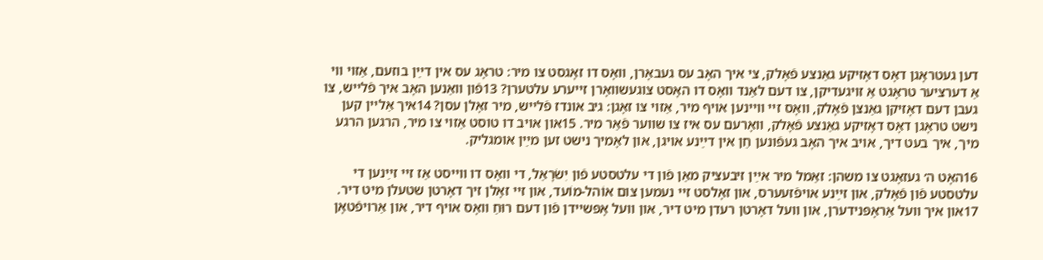דען געטראָגן דאָס דאָזיקע גאַנצע פֿאָלק, צי איך האָב עס געבאָרן, װאָס דו זאָגסט צו מיר: טראָג עס אין דײַן בוזעם, אַזױ װי אַ דערציער טראָגט אַ זױגעדיקן, צו דעם לאַנד װאָס דו האָסט צוגעשװאָרן זײערע עלטערן? 13פֿון װאַנען האָב איך פֿלײש, צו געבן דעם דאָזיקן גאַנצן פֿאָלק, װאָס זײ װײנען אױף מיר, אַזױ צו זאָגן: גיב אונדז פֿלײש, מיר זאָלן עסן? 14איך אַלײן קען נישט טראָגן דאָס דאָזיקע גאַנצע פֿאָלק, װאָרעם עס איז צו שװער פֿאַר מיר. 15און אױב דו טוסט אַזױ צו מיר, הרגען הרגע מיך, איך בעט דיך, אױב איך האָב געפֿונען חֵן אין דײַנע אױגן, און לאָמיך נישט זען מײַן אומגליק.

16האָט ה׳ געזאָגט צו משהן: זאַמל מיר אײַן זיבעציק מאַן פֿון די עלטסטע פֿון יִשׂרָאֵל, די װאָס דו װײסט אַז זײ זײַנען די עלטסטע פֿון פֿאָלק, און זײַנע אױפֿזעערס, און זאָלסט זײ נעמען צום אוֹהל-מוֹעד, און זײ זאָלן זיך דאָרטן שטעלן מיט דיר. 17און איך װעל אַראָפּנידערן, און װעל דאָרטן רעדן מיט דיר, און װעל אָפּשײדן פֿון דעם רוּחַ װאָס אױף דיר, און אַרױפֿטאָן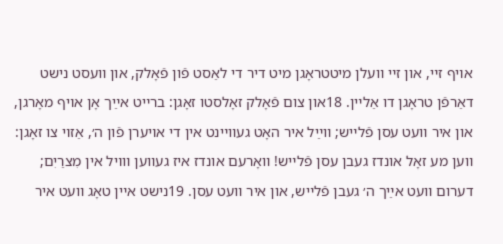אױף זײ, און זײ װעלן מיטטראָגן מיט דיר די לאַסט פֿון פֿאָלק, און װעסט נישט דאַרפֿן טראָגן דו אַלײן. 18און צום פֿאָלק זאָלסטו זאָגן: ברײט אײַך אָן אױף מאָרגן, און איר װעט עסן פֿלײש; װײַל איר האָט געװײנט אין די אױערן פֿון ה׳, אַזױ צו זאָגן: װען מע זאָל אונדז געבן עסן פֿלײש! װאָרעם אונדז איז געװען װױל אין מִצרַיִם; דערום װעט אײַך ה׳ געבן פֿלײש, און איר װעט עסן. 19נישט אײן טאָג װעט איר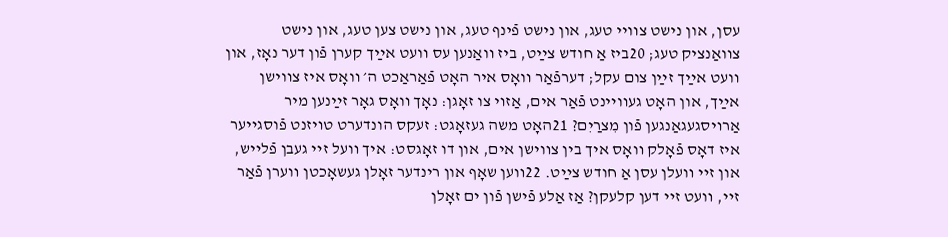עסן, און נישט צװײ טעג, און נישט פֿינף טעג, און נישט צען טעג, און נישט צװאַנציק טעג; 20ביז אַ חודש צײַט, ביז װאַנען עס װעט אײַך קערן פֿון דער נאָז, און װעט אײַך זײַן צום עקל; דערפֿאַר װאָס איר האָט פֿאַראַכט ה׳ װאָס איז צװישן אײַך, און האָט געװײנט פֿאַר אים, אַזױ צו זאָגן: נאָך װאָס גאָר זײַנען מיר אַרױסגעגאַנגען פֿון מִצרַיִם? 21האָט משה געזאָגט: זעקס הונדערט טױזנט פֿוסגײער איז דאָס פֿאָלק װאָס איך בין צװישן אים, און דו זאָגסט: איך װעל זײ געבן פֿלײש, און זײ װעלן עסן אַ חודש צײַט. 22װען שאָף און רינדער זאָלן געשאָכטן װערן פֿאַר זײ, װעט זײ דען קלעקן? אַז אַלע פֿישן פֿון ים זאָלן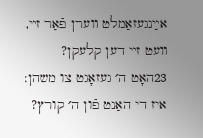אײַנגעזאַמלט װערן פֿאַר זײ, װעט זײ דען קלעקן? 23האָט ה׳ געזאָגט צו משהן: איז די האַנט פֿון ה׳ קורץ?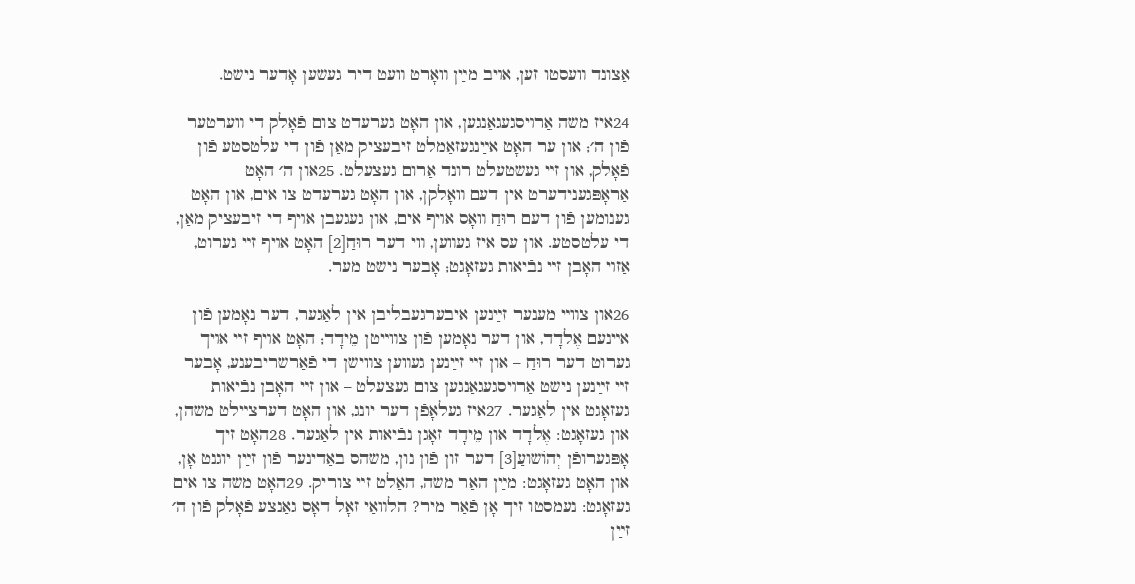אַצונד װעסטו זען, אױב מײַן װאָרט װעט דיר געשען אָדער נישט.

24איז משה אַרױסגעגאַנגען, און האָט גערעדט צום פֿאָלק די װערטער פֿון ה׳; און ער האָט אײַנגעזאַמלט זיבעציק מאַן פֿון די עלטסטע פֿון פֿאָלק, און זײ געשטעלט רונד אַרום געצעלט. 25און ה׳ האָט אַראָפּגענידערט אין דעם װאָלקן, און האָט גערעדט צו אים, און האָט גענומען פֿון דעם רוּחַ װאָס אױף אים, און געגעבן אױף די זיבעציק מאַן, די עלטסטע. און עס איז געװען, װי דער רוּחַ[2] האָט אױף זײ גערוט, אַזױ האָבן זײ נבֿיאות געזאָגט; אָבער נישט מער.

26און צװײ מענער זײַנען איבערגעבליבן אין לאַגער, דער נאָמען פֿון אײנעם אֶלדָד, און דער נאָמען פֿון צװײטן מֵידָד; האָט אױף זײ אױך גערוט דער רוּחַ – און זײ זײַנען געװען צװישן די פֿאַרשריבענע, אָבער זײ זײַנען נישט אַרױסגעגאַנגען צום געצעלט – און זײ האָבן נבֿיאות געזאָגט אין לאַגער. 27איז געלאָפֿן דער יונג, און האָט דערצײלט משהן, און געזאָגט: אֶלדָד און מֵידָד זאָגן נבֿיאות אין לאַגער. 28האָט זיך אָפּגערופֿן יְהוֹשועַ[3] דער זון פֿון נון, משהס באַדינער פֿון זײַן יוגנט אָן, און האָט געזאָגט: מײַן האַר משה, האַלט זײ צוריק. 29האָט משה צו אים געזאָגט: נעמסטו זיך אָן פֿאַר מיר? הלװאַי זאָל דאָס גאַנצע פֿאָלק פֿון ה׳ זײַן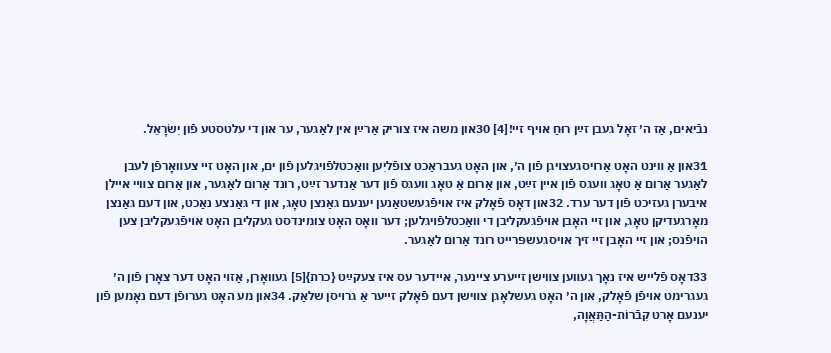נבֿיאים, אַז ה׳ זאָל געבן זײַן רוּחַ אױף זײ![4] 30און משה איז צוריק אַרײַן אין לאַגער, ער און די עלטסטע פֿון יִשׂרָאֵל.

31און אַ װינט האָט אַרױסגעצױגן פֿון ה׳, און האָט געבראַכט צופֿליִען װאַכטלפֿױגלען פֿון ים, און האָט זײ צעװאָרפֿן לעבן לאַגער אַרום אַ טאָג װעגס פֿון אײן זײַט, און אַרום אַ טאָג װעגס פֿון דער אַנדער זײַט, רונד אַרום לאַגער, און אַרום צװײ אײלן איבערן געזיכט פֿון דער ערד. 32און דאָס פֿאָלק איז אױפֿגעשטאַנען יענעם גאַנצן טאָג, און די גאַנצע נאַכט, און דעם גאַנצן מאָרגעדיקן טאָג, און זײ האָבן אױפֿגעקליבן די װאַכטלפֿױגלען; דער װאָס האָט צומינדסט געקליבן האָט אױפֿגעקליבן צען הױפֿנס; און זײ האָבן זײ זיך אױסגעשפּרײט רונד אַרום לאַגער.

33דאָס פֿלײש איז נאָך געװען צװישן זײערע צײנער, אײדער עס איז צעקײַט {כרת}[5] געװאָרן, אַזױ האָט דער צאָרן פֿון ה׳ געגרימט אױפֿן פֿאָלק, און ה׳ האָט געשלאָגן צװישן דעם פֿאָלק זײער אַ גרױסן שלאַק. 34און מע האָט גערופֿן דעם נאָמען פֿון יענעם אָרט קִבֿרוֹת-הַתַּאֲוָה,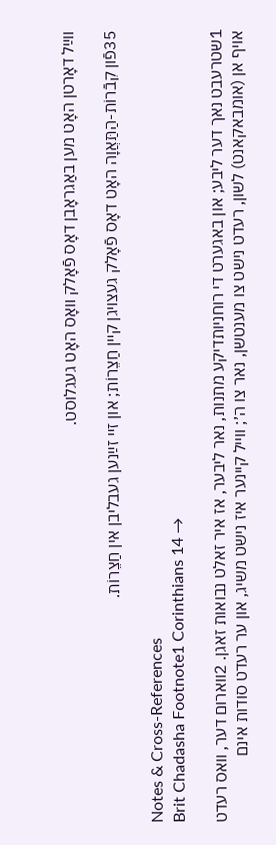װײַל דאָרטן האָט מען באַגראָבן דאָס פֿאָלק װאָס האָט געגלוסט.

35פֿון קִבֿרוֹת-הַתַּאֲוָה האָט דאָס פֿאָלק געצױגן קײן חַצֵרוֹת; און זײ זײַנען געבליבן אין חַצֵרוֹת.

Notes & Cross-References
Brit Chadasha Footnote1 Corinthians 14 →

1שטרעבט נאך דער ליבע; און באגערט די רוחניותדיקע מתנות, נאר ליבער, אז איר זאלט נבואות זאגן. 2ווארום דער, וואס רעדט אויף אן (אומבאקאנט) לשון, רעדט נישט צו מענטשן, נאר צו ה׳; ווייל קיינער איז נישט משיג, און ער רעדט סודות אינם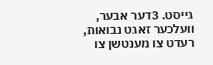גייסט. 3דער אבער, וועלכער זאגט נבואות, רעדט צו מענטשן צו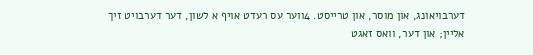דערבויאונג, און מוסר, און טרייסט. 4ווער עס רעדט אויף א לשון, דער דערבויט זיך אליין; און דער, וואס זאגט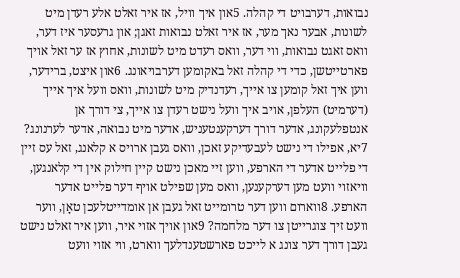נבואות, דערבויט די קהלה. 5און איך וויל, אז איר זאלט אלע רעדן מיט לשונות, אבער נאך מער, אז איר זאלט נבואות זאגן; און גרעסער איז דער, וואס זאגט נבואות, ווי דער, וואס רעדט מיט לשונות, אחוץ אז ער זאל אויך פארטייטשן, כדי די קהלה זאל באקומען דערבויאונג. 6און איצט, ברידער, ווען איך זאל קומען צו אייך, רעדנדיק מיט לשונות, וואס וועל איך אייך (דערמיט) העלפן, אויב איך וועל נישט רעדן צו אייך, צי דורך אן אנטפלעקונג, אדער דורך דערקענטעניש, אדער מיט נבואה, אדער לערנונג? 7יא, אפילו די נישט לעבעדיקע זאכן, וואס געבן ארויס א קלאנג, זאל עס זיין די פלייט אדער די הארפע, ווען זיי מאכן נישט קיין חילוק אין די קלאנגען, וויאזוי וועט מען דערקענען, וואס מען שפילט אויף דער פלייט אדער הארפע. 8ווארום ווען דער טרומייט זאל געבן אן אומדייטלעכן טאָן, ווער וועט זיך צוגרייטן צו דער מלחמה? 9און אויך אזוי איר, ווען איר זאלט נישט געבן דורך דער צונג א לייכט פארשטענדלעך ווארט, ווי אזוי וועט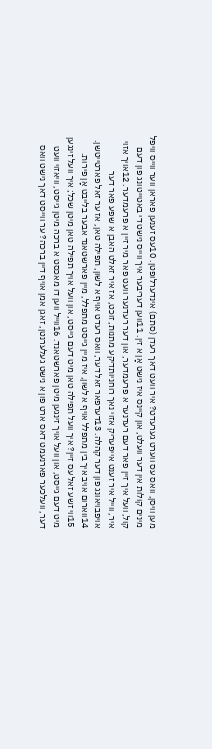מען וויסן, וואס עס ווערט גערעדט? איר וועט דאך רעדן (סתם) אינדערלופטן. 10עס זענען פאראן ווער ווייס וויפל מינים קולות אין דער וועלט, און קיינס איז נישט אָן א זין. 11ווען דעריבער איך ווייס נישט די באטייטונג פון דעם קול, וועל איך זיין פאר דעם רעדנער א פרעמדער, און דער רעדנער וועט פאר מיר זיין א פרעמדער. 12אויך אזוי איר, ווייל איר זענט אייפעריק אזוי נאך רוחניותדיקע מתנות, זוכט, אז איר זאלט האבן א שפע פאר דער אויפבויאונג פון דער קהלה. 13דערפאר זאל דער, וואס רעדט אויף א לשון, תפילה טאן, אז ער זאל פארטייטשן. 14ווארום אויב איך בין מתפלל אויף א לשון, איז מיין גייסט מתפלל, מיין פארשטאנד אבער בלייבט אָן פירות. 15ווי זשע זאל עס זיין? איך וועל תפילה טאן מיט דעם גייסט, און וועל אויך תפילה טאן מיטן שכל; איך וועל זינגען מיט דעם גייסט, און וועל אויך זינגען מיטן פארשטאנד. 16ווייל ווען דו מאכסט א ברכה מיטן גייסט, וויאזוי וועט דער, וועלכער פארנעמט דאס ארט פון א נישט געלערנטן, זאגן אמן אויף דיין ברכה? ער ווייסט דאך נישט וואס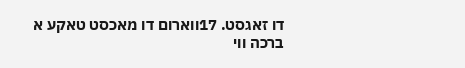דו זאגסט. 17ווארום דו מאכסט טאקע א ברכה ווי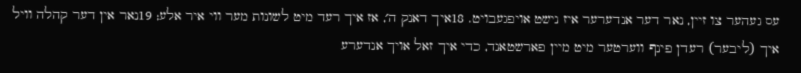עס געהער צו זיין, נאר דער אנדערער איז נישט אויפגעבויט. 18איך דאנק ה׳, אז איך רעד מיט לשונות מער ווי איר אלע; 19נאר אין דער קהלה וויל איך (ליבער) רעדן פינף ווערטער מיט מיין פארשטאנד, כדי איך זאל אויך אנדערע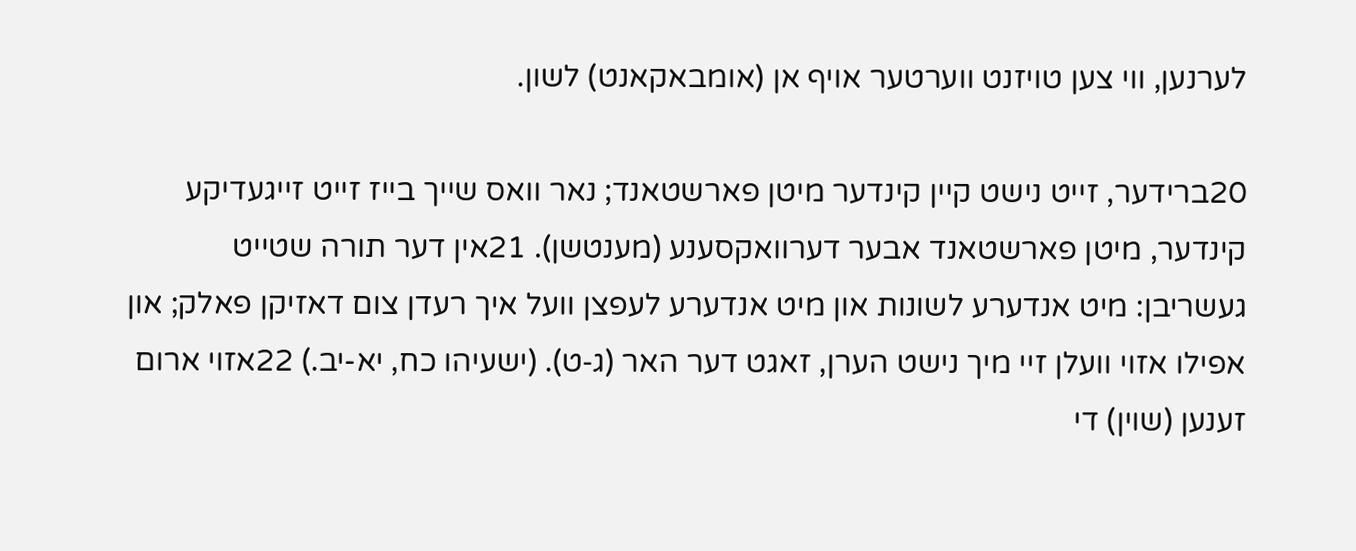לערנען, ווי צען טויזנט ווערטער אויף אן (אומבאקאנט) לשון.

20ברידער, זייט נישט קיין קינדער מיטן פארשטאנד; נאר וואס שייך בייז זייט זייגעדיקע קינדער, מיטן פארשטאנד אבער דערוואקסענע (מענטשן). 21אין דער תורה שטייט געשריבן: מיט אנדערע לשונות און מיט אנדערע לעפצן וועל איך רעדן צום דאזיקן פאלק; און אפילו אזוי וועלן זיי מיך נישט הערן, זאגט דער האר (ג‑ט). (ישעיהו כח, יא-יב.) 22אזוי ארום זענען (שוין) די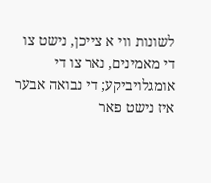לשונות ווי א צייכן, נישט צו די מאמינים, נאר צו די אומגלויביקע; די נבואה אבער איז נישט פאר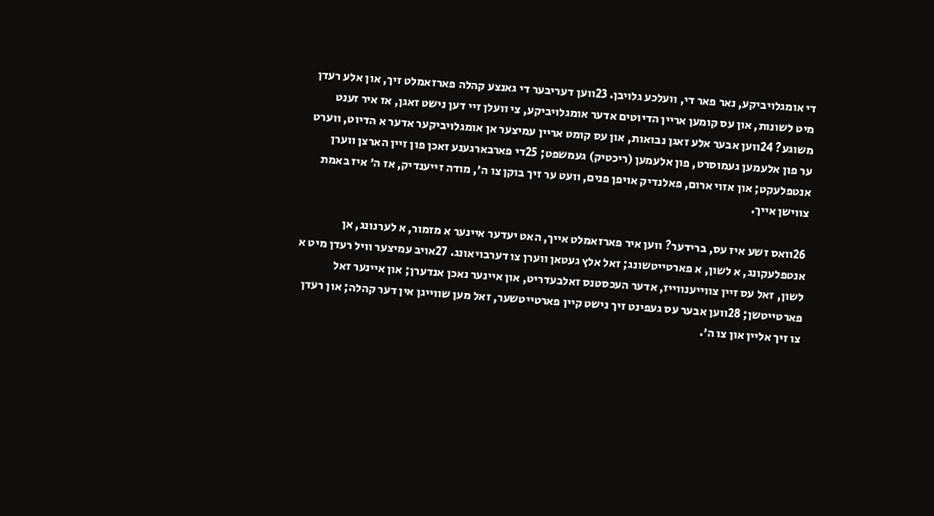די אומגלויביקע, נאר פאר די, וועלכע גלויבן. 23ווען דעריבער די גאנצע קהלה פארזאמלט זיך, און אלע רעדן מיט לשונות, און עס קומען אריין הדיוטים אדער אומגלויביקע, צי וועלן זיי דען נישט זאגן, אז איר זענט משוגע? 24ווען אבער אלע זאגן נבואות, און עס קומט אריין עמיצער אן אומגלויביקער אדער א הדיוט, ווערט ער פון אלעמען געמוסרט, פון אלעמען (ריכטיק) געמשפט; 25די פארבארגענע זאכן פון זיין הארצן ווערן אנטפלעקט; און אזוי ארום, פאלנדיק אויפן פנים, וועט ער זיך בוקן צו ה׳, מודה זייענדיק, אז ה׳ איז באמת צווישן אייך.

26וואס זשע איז עס, ברידער? ווען איר פארזאמלט אייך, האט יעדער איינער א מזמור, א לערנונג, אן אנטפלעקונג, א לשון, א פארטייטשונג; זאל אלץ געטאן ווערן צו דערבויאונג. 27אויב עמיצער וויל רעדן מיט א לשון, זאל עס זיין צווייענווייז, אדער העכסטנס זאלבעדריט, און איינער נאכן אנדערן; און איינער זאל פארטייטשן; 28ווען אבער עס געפינט זיך נישט קיין פארטייטשער, זאל מען שווייגן אין דער קהלה; און רעדן צו זיך אליין און צו ה׳.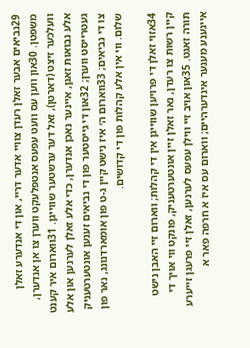29נביאים אבער זאלן רעדן צוויי אדער דריי, און די אנדערע זאלן משפטן. 30און ווען עס וועט עפעס אנטפלעקט ווערן צו אן אנדערן, וועלכער זיצט (דארטן), זאל דער ערשטער שווייגן. 31ווארום איר קענט אלע נבואות זאגן, איינער נאכן אנדערן, כדי אלע זאלן לערנען און אלע געטרייסט ווערן; 32און די גייסטער פון די נביאים זענען אונטערטעניק צו די נביאים; 33ווארום ה׳ איז נישט קיין ג‑ט פון אומארדנונג, נאר פון שלום. ווי אין אלע קהלות פון די קדושים.

34אזוי זאלן די פרויען שווייגן אין די קהלות; ווארום זיי האבן נישט קיין רשות צו רעדן, נאר זאלן זיין אונטערטעניק, פונקט ווי אויך די תורה זאגט. 35און אויב זיי ווילן עפעס לערנען, זאלן זיי פרעגן זייערע אייגענע מענער אינדערהיים; ווארום עס איז א חרפה פאר א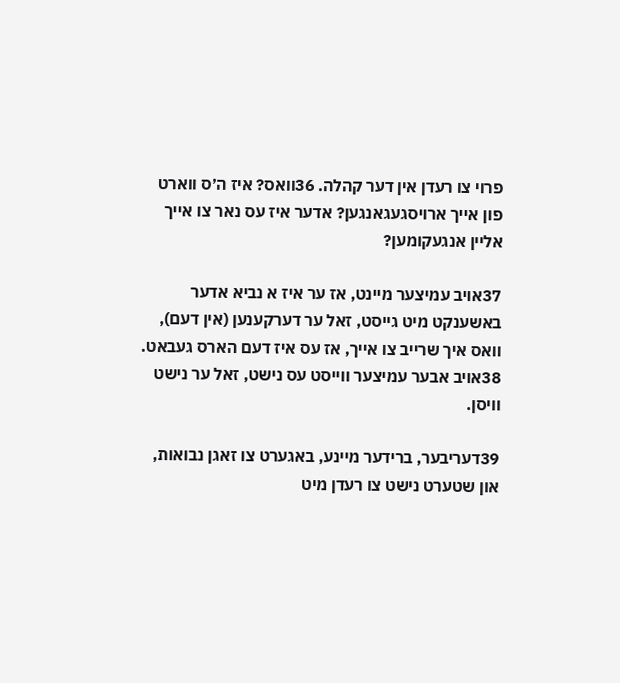פרוי צו רעדן אין דער קהלה. 36וואס? איז ה׳ס ווארט פון אייך ארויסגעגאנגען? אדער איז עס נאר צו אייך אליין אנגעקומען?

37אויב עמיצער מיינט, אז ער איז א נביא אדער באשענקט מיט גייסט, זאל ער דערקענען (אין דעם), וואס איך שרייב צו אייך, אז עס איז דעם הארס געבאט. 38אויב אבער עמיצער ווייסט עס נישט, זאל ער נישט וויסן.

39דעריבער, ברידער מיינע, באגערט צו זאגן נבואות, און שטערט נישט צו רעדן מיט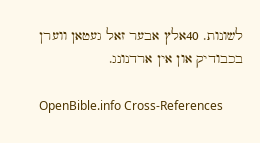לשונות. 40אלץ אבער זאל געטאן ווערן בכבודיק און אין ארדנונג.

OpenBible.info Cross-References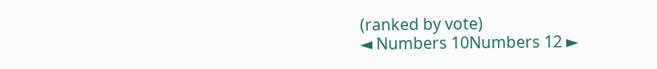(ranked by vote)
◄ Numbers 10Numbers 12 ►